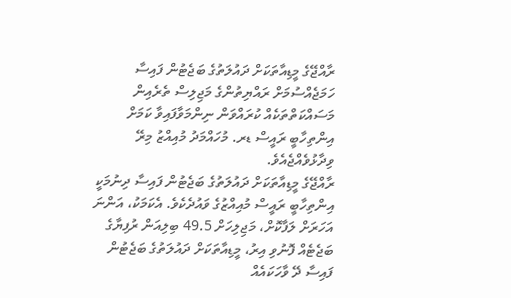ރާއްޖޭގެ މީޑިއާތަކަށް ދައުލަތުގެ ބަޖެޓުން ފައިސާ ހަމަޖެއްސުމަށް ރައްޔިތުންގެ މަޖިލިސް ތެރެއިން މަސައްކަތްތަކެއް ކުރައްވަން ނިންމަވާފައިވާ ކަމަށް އިންތިހާބީ ރައީސް ޑރ. މުހައްމަދު މުއިއްޒު މިރޭ ވިދާޅުވެއްޖެއެވެ.
ރާއްޖޭގެ މީޑިއާތަކަށް ދައުލަތުގެ ބަޖެޓުން ފައިސާ ދިނުމަކީ އިންތިހާބީ ރައީސް މުއިއްޒުގެ ވައުދެކެވެ. އެކަމަކު، އަންނަ އަހަރަށް ލަފާކޮށް، މަޖިލިހަށް 49.5 ބިލިއަން ރުފިޔާގެ ބަޖެޓެއް ފޮނުވި އިރު، މީޑިއާތަކަށް ދައުލަތުގެ ބަޖެޓުން ފައިސާ ދޭ ވާހަކައެއް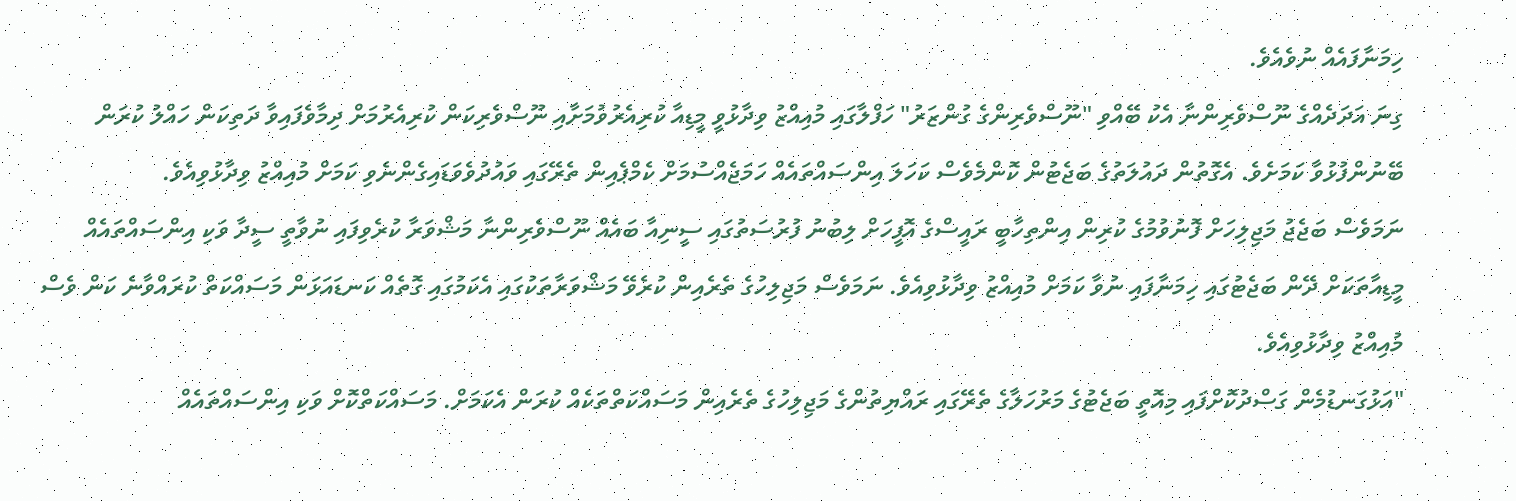ހިމަނާފައެއް ނުވެއެވެ.
ގިނަ އަދަދެއްގެ ނޫސްވެރިންނާ އެކު ބޭއްވި "ނޫސްވެރިންގެ ގުންޒަރު" ހަފްލާގައި މުއިއްޒު ވިދާޅުވީ މީޑިއާ ކުރިއެރުވުމަށާއި ނޫސްވެރިކަން ކުރިއެރުމަށް ދިމާވެފައިވާ ދަތިކަން ހައްލު ކުރަން ބޭނުންފުޅުވާ ކަމަށެވެ. އެގޮތުން ދައުލަތުގެ ބަޖެޓުން ކޮންމެވެސް ކަހަލަ އިންސައްތައެއް ހަމަޖެއްސުމަށް ކެމްޕެއިން ތެރޭގައި ވައުދުވެވަޑައިގެންނެވި ކަމަށް މުއިއްޒު ވިދާޅުވިއެވެ.
ނަމަވެސް ބަޖެޖު މަޖިލިހަށް ފޮނުވުމުގެ ކުރިން އިންތިހާބީ ރައީސްގެ އޮފީހަށް ލިބުނު ފުރުސަތުގައި ސީނިއާ ބައެއް ނޫސްވެރިންނާ މަޝްވަރާ ކުރެވިފައި ނުވާތީ ސީދާ ވަކި އިންސައްތައެއް މީޑިއާތަކަށް ދޭން ބަޖެޓުގައި ހިމަނާފައި ނުވާ ކަމަށް މުއިއްޒު ވިދާޅުވިއެވެ. ނަމަވެސް މަޖިލިހުގެ ތެރެއިން ކުރެވޭ މަޝްވަރާތަކުގައި އެކަމުގައި ގޮތެއް ކަނޑައަޅަން މަސައްކަތް ކުރައްވާނެ ކަން ވެސް މުއިއްޒު ވިދާޅުވިއެވެ.
"އަޅުގަނޑުމެން ގަސްދުކޮށްފައި މިއޮތީ ބަޖެޓުގެ މަރުހަލާގެ ތެރޭގައި ރައްޔިތުންގެ މަޖިލިހުގެ ތެރެއިން މަސައްކަތްތަކެއް ކުރަން އެކަމަށް. މަސައްކަތްކޮށް ވަކި އިންސައްތައެއް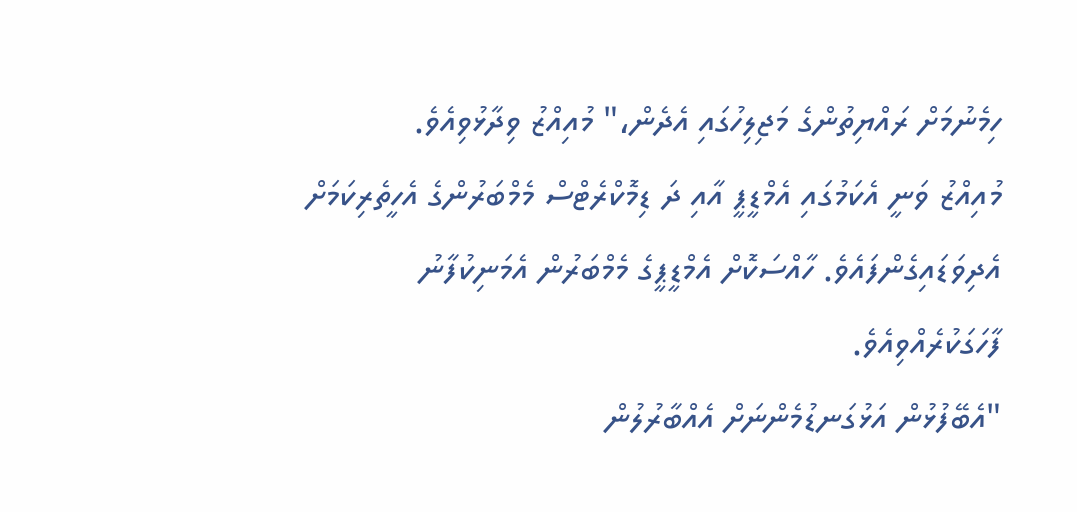ހިމެނުމަށް ރައްޔިތުންގެ މަޖިލިހުގައި އެދެން،" މުއިއްޒު ވިދާޅުވިއެވެ.
މުއިއްޒު ވަނީ އެކަމުގައި އެމްޑީޕީ އާއި ދަ ޑިމޮކްރެޓްސް މެމްބަރުންގެ އެހީތެރިކަމަށް އެދިވަޑައިގެންފައެވެ. ހާއްސަކޮށް އެމްޑީޕީގެ މެމްބަރުން އެމަނިކުފާނު ފާހަގަކުރެއްވިއެވެ.
"އެބޭފުޅުން އަޅުގަނޑުމެންނަށް އެއްބާރުލުން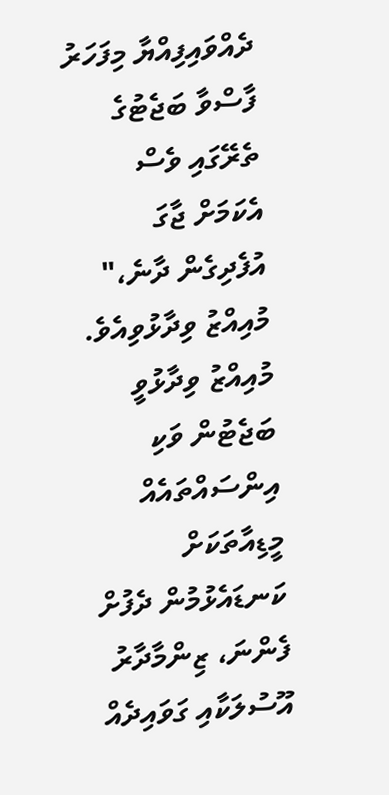ދެއްވައިފިއްޔާ މިފަހަރު ފާސްވާ ބަޖެޓުގެ ތެރޭގައި ވެސް އެކަމަށް ޖާގަ އުފެދިގެން ދާނެ،" މުއިއްޒު ވިދާޅުވިއެވެ.
މުއިއްޒު ވިދާޅުވީ ބަޖެޓުން ވަކި އިންސައްތައެއް މީޑިއާތަކަށް ކަނޑައެޅުމުން ދެފުށް ފެންނަ، ޒިންމާދާރު އޫސުލަކާއި ގަވައިދެއް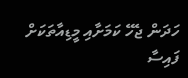ހަދަން ޖެހޭ ކަމަށާއި މީޑިއާތަކަށް ފައިސާ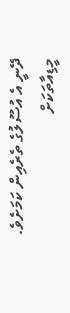ދޭނީ އެ އުސޫލުގެ ތެރެއިން ކަމަށެވެ.
މީޑިއާތަކަށް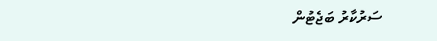ސަރުކާރު ބަޖެޓުން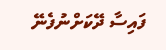ފައިސާ ދޭކަށްނުފެނޭ